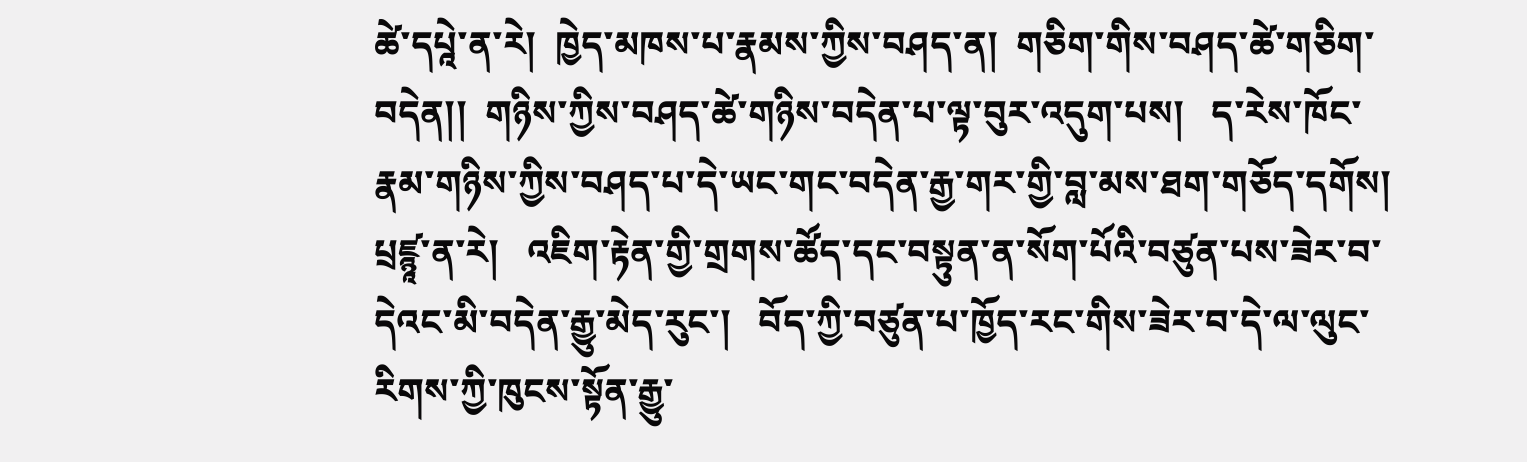ཚེ་དཔཱེ་ན་རེ།  ཁྱེད་མཁས་པ་རྣམས་ཀྱིས་བཤད་ན།  གཅིག་གིས་བཤད་ཚེ་གཅིག་བདེན།།  གཉིས་ཀྱིས་བཤད་ཚེ་གཉིས་བདེན་པ་ལྟ་བུར་འདུག་པས།   ད་རེས་ཁོང་རྣམ་གཉིས་ཀྱིས་བཤད་པ་དེ་ཡང་གང་བདེན་རྒྱ་གར་གྱི་བླ་མས་ཐག་གཅོད་དགོས།
པྲཛྙཱ་ན་རེ།   འཇིག་རྟེན་གྱི་གྲགས་ཚོད་དང་བསྟུན་ན་སོག་པོའི་བཙུན་པས་ཟེར་བ་དེའང་མི་བདེན་རྒྱུ་མེད་རུང་།   བོད་ཀྱི་བཙུན་པ་ཁྱོད་རང་གིས་ཟེར་བ་དེ་ལ་ལུང་རིགས་ཀྱི་ཁུངས་སྟོན་རྒྱུ་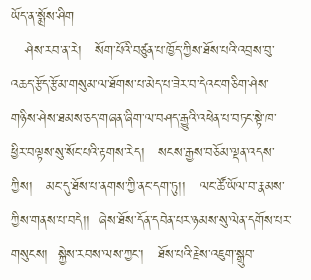ཡོད་ན་སྨྲོས་ཤིག
   ཤེས་རབ་ན་རེ།   སོག་པོའི་བཙུན་པ་ཁྱོད་ཀྱིས་ཐོས་པའི་འབྲས་བུ་འཆད་རྩོད་རྩོམ་གསུམ་ལ་ཐོགས་པ་མེད་པ་ཟེར་བ་དེའང་གཅིག་ཤེས་གཉིས་ཤེས་ཐམས་ཅད་གཞན་ཞིག་ལ་བཤད་རྒྱུའི་འཕེན་པ་བཏང་སྟེ་ཁ་ཕྱིར་བལྟས་སུ་སོང་པའི་རྟགས་རེད།   སངས་རྒྱས་བཅོམ་ལྡན་འདས་ཀྱིས།   མང་དུ་ཐོས་པ་ནགས་ཀྱི་ནང་དག་ཏུ།།   ལང་ཚོ་ཡོལ་བ་རྣམས་ཀྱིས་གནས་པ་བདེ།།  ཞེས་ཐོས་དོན་དབེན་པར་ཉམས་སུ་ལེན་དགོས་པར་གསུངས།  སྐྱེས་རབས་ལས་ཀྱང་།   ཐོས་པའི་རྗེས་འཇུག་སྒྲུབ་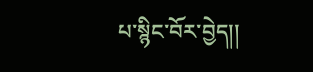པ་སྙིང་བོར་བྱེད།།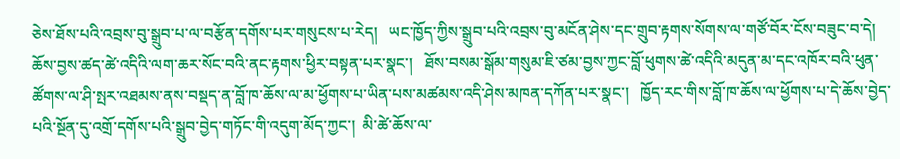ཅེས་ཐོས་པའི་འབྲས་བུ་སྒྲུབ་པ་ལ་བརྩོན་དགོས་པར་གསུངས་པ་རེད།   ཡང་ཁྱོད་ཀྱིས་སྒྲུབ་པའི་འབྲས་བུ་མངོན་ཤེས་དང་གྲུབ་རྟགས་སོགས་ལ་གཙོ་བོར་ངོས་བཟུང་བ་དེ།   ཆོས་བྱས་ཚད་ཚེ་འདིའི་ལག་ཆར་སོང་བའི་ནང་རྟགས་ཕྱིར་བསྟན་པར་སྣང་།   ཐོས་བསམ་སྒོམ་གསུམ་ཇི་ཙམ་བྱས་ཀྱང་བློ་ཕུགས་ཚེ་འདིའི་མདུན་མ་དང་འཁོར་བའི་ཕུན་ཚོགས་ལ་ཤི་སྤར་འཐམས་ནས་བསྡད་ན་བློ་ཁ་ཆོས་ལ་མ་ཕྱོགས་པ་ཡིན་པས་མཚམས་འདི་ཤེས་མཁན་དཀོན་པར་སྣང་།   ཁྱོད་རང་གིས་བློ་ཁ་ཆོས་ལ་ཕྱོགས་པ་དེ་ཆོས་བྱེད་པའི་སྔོན་དུ་འགྲོ་དགོས་པའི་སྒྲུབ་བྱེད་གཏོང་གི་འདུག་མོད་ཀྱང་།  མི་ཚེ་ཆོས་ལ་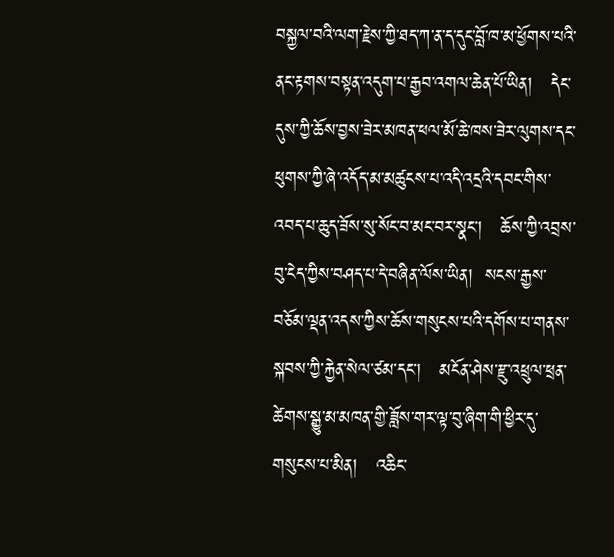བསྐྱལ་བའི་ལག་རྗེས་ཀྱི་ཐད་ཀ་ན་ད་དུང་བློ་ཁ་མ་ཕྱོགས་པའི་ནང་རྟགས་བསྟན་འདུག་པ་རྒྱབ་འགལ་ཆེན་པོ་ཡིན།   དེང་དུས་ཀྱི་ཆོས་བྱས་ཟེར་མཁན་ཕལ་མོ་ཆེ་ཁས་ཟེར་ལུགས་དང་ཕུགས་ཀྱི་ཞེ་འདོད་མ་མཚུངས་པ་འདི་འདྲའི་དབང་གིས་འབད་པ་ཆུད་ཟོས་སུ་སོང་བ་མང་བར་སྣང་།   ཆོས་ཀྱི་འབྲས་བུ་ངེད་ཀྱིས་བཤད་པ་དེ་བཞིན་ལོས་ཡིན།  སངས་རྒྱས་བཅོམ་ལྡན་འདས་ཀྱིས་ཆོས་གསུངས་པའི་དགོས་པ་གནས་སྐབས་ཀྱི་རྐྱེན་སེལ་ཙམ་དང་།   མངོན་ཤེས་རྫུ་འཕྲུལ་ཕྲན་ཚེགས་སྒྱུ་མ་མཁན་གྱི་ཟློས་གར་ལྟ་བུ་ཞིག་གི་ཕྱིར་དུ་གསུངས་པ་མིན།   འཆིང་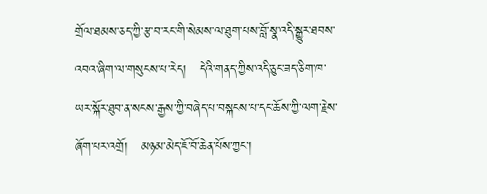གྲོལ་ཐམས་ཅད་ཀྱི་རྩ་བ་རང་གི་སེམས་ལ་ཐུག་པས་བློ་སྣ་འདི་སྒྱུར་ཐབས་འབའ་ཞིག་ལ་གསུངས་པ་རེད།   དེའི་གནད་ཀྱིས་འདི་ཅུང་ཟད་ཅིག་ཁ་ཡར་སྐོར་ཐུབ་ན་སངས་རྒྱས་ཀྱི་བཞེད་པ་བསྐངས་པ་དང་ཆོས་ཀྱི་ལག་རྗེས་ཞོག་པར་འགྲོ།   མཉམ་མེད་ཇོ་བོ་ཆེན་པོས་ཀྱང་།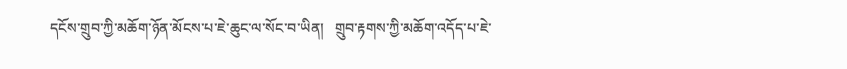དངོས་གྲུབ་ཀྱི་མཆོག་ཉོན་མོངས་པ་ཇེ་ཆུང་ལ་སོང་བ་ཡིན།   གྲུབ་རྟགས་ཀྱི་མཆོག་འདོད་པ་ཇེ་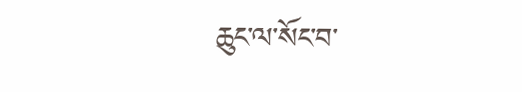ཆུང་ལ་སོང་བ་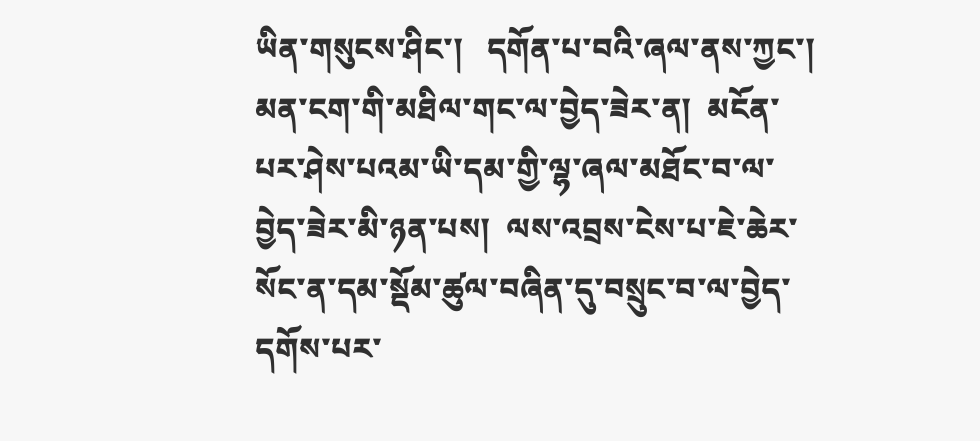ཡིན་གསུངས་ཤིང་།   དགོན་པ་བའི་ཞལ་ནས་ཀྱང་།   མན་ངག་གི་མཐིལ་གང་ལ་བྱེད་ཟེར་ན།  མངོན་པར་ཤེས་པའམ་ཡི་དམ་གྱི་ལྷ་ཞལ་མཐོང་བ་ལ་བྱེད་ཟེར་མི་ཉན་པས།  ལས་འབྲས་ངེས་པ་ཇེ་ཆེར་སོང་ན་དམ་སྡོམ་ཚུལ་བཞིན་དུ་བསྲུང་བ་ལ་བྱེད་དགོས་པར་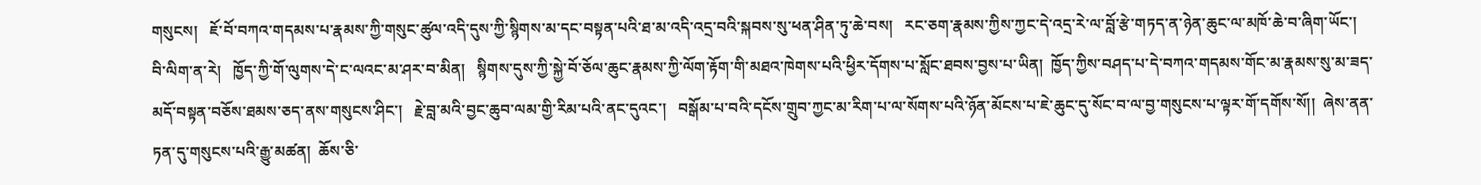གསུངས།   ཇོ་བོ་བཀའ་གདམས་པ་རྣམས་ཀྱི་གསུང་ཚུལ་འདི་དུས་ཀྱི་སྙིགས་མ་དང་བསྟན་པའི་ཐ་མ་འདི་འདྲ་བའི་སྐབས་སུ་ཕན་ཤིན་ཏུ་ཆེ་བས།   རང་ཅག་རྣམས་ཀྱིས་ཀྱང་དེ་འདྲ་རེ་ལ་བློ་རྩེ་གཏད་ན་ཉེན་ཆུང་ལ་མཁོ་ཆེ་བ་ཞིག་ཡོང་།
བི་ལིག་ན་རེ།   ཁྱོད་ཀྱི་གོ་ལུགས་དེ་ང་ལའང་མ་ཤར་བ་མིན།   སྙིགས་དུས་ཀྱི་སྐྱེ་བོ་ཅོལ་ཆུང་རྣམས་ཀྱི་ལོག་རྟོག་གི་མཐའ་ཁེགས་པའི་ཕྱིར་དོགས་པ་སློང་ཐབས་བྱས་པ་ཡིན།  ཁྱོད་ཀྱིས་བཤད་པ་དེ་བཀའ་གདམས་གོང་མ་རྣམས་སུ་མ་ཟད་མདོ་བསྟན་བཅོས་ཐམས་ཅད་ནས་གསུངས་ཤིང་།   རྗེ་བླ་མའི་བྱང་ཆུབ་ལམ་གྱི་རིམ་པའི་ནང་དུའང་།   བསྒོམ་པ་བའི་དངོས་གྲུབ་ཀྱང་མ་རིག་པ་ལ་སོགས་པའི་ཉོན་མོངས་པ་ཇེ་ཆུང་དུ་སོང་བ་ལ་བྱ་གསུངས་པ་ལྟར་གོ་དགོས་སོ།།  ཞེས་ནན་ཏན་དུ་གསུངས་པའི་རྒྱུ་མཚན།  ཆོས་ཅི་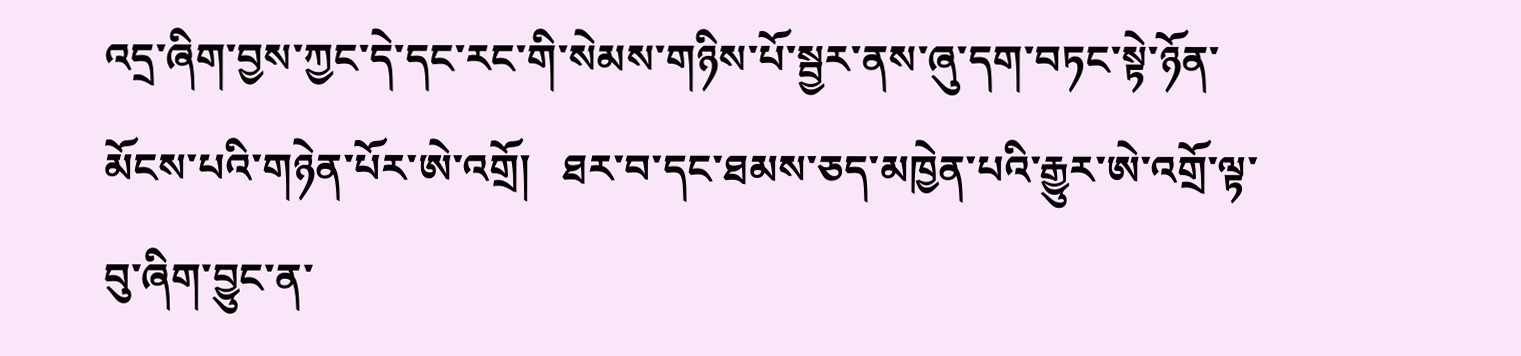འདྲ་ཞིག་བྱས་ཀྱང་དེ་དང་རང་གི་སེམས་གཉིས་པོ་སྦྱར་ནས་ཞུ་དག་བཏང་སྟེ་ཉོན་མོངས་པའི་གཉེན་པོར་ཨེ་འགྲོ།   ཐར་བ་དང་ཐམས་ཅད་མཁྱེན་པའི་རྒྱུར་ཨེ་འགྲོ་ལྟ་བུ་ཞིག་བྱུང་ན་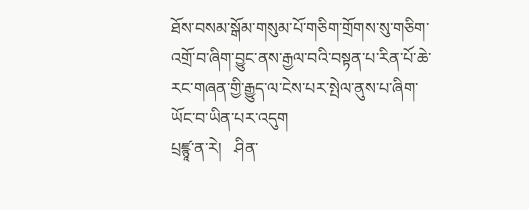ཐོས་བསམ་སྒོམ་གསུམ་པོ་གཅིག་གྲོགས་སུ་གཅིག་འགྲོ་བ་ཞིག་བྱུང་ནས་རྒྱལ་བའི་བསྟན་པ་རིན་པོ་ཆེ་རང་གཞན་གྱི་རྒྱུད་ལ་ངེས་པར་སྤེལ་ནུས་པ་ཞིག་ཡོང་བ་ཡིན་པར་འདུག
པྲཛྙཱ་ན་རེ།   ཤིན་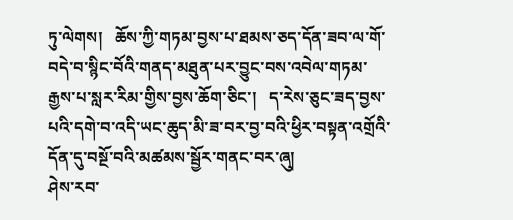ཏུ་ལེགས།   ཆོས་ཀྱི་གཏམ་བྱས་པ་ཐམས་ཅད་དོན་ཟབ་ལ་གོ་བདེ་བ་སྙིང་བོའི་གནད་མཐུན་པར་བྱུང་བས་འབེལ་གཏམ་རྒྱས་པ་སླར་རིམ་གྱིས་བྱས་ཆོག་ཅིང་།   ད་རེས་ཅུང་ཟད་བྱས་པའི་དགེ་བ་འདི་ཡང་ཆུད་མི་ཟ་བར་བྱ་བའི་ཕྱིར་བསྟན་འགྲོའི་དོན་དུ་བསྔོ་བའི་མཚམས་སྦྱོར་གནང་བར་ཞུ།
ཤེས་རབ་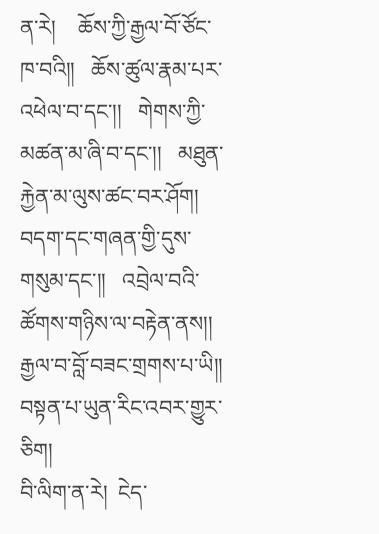ན་རེ།    ཆོས་ཀྱི་རྒྱལ་བོ་ཙོང་ཁ་བའི།།   ཆོས་ཚུལ་རྣམ་པར་འཕེལ་བ་དང་།།   གེགས་ཀྱི་མཚན་མ་ཞི་བ་དང་།།   མཐུན་རྐྱེན་མ་ལུས་ཚང་བར་ཤོག།  བདག་དང་གཞན་གྱི་དུས་གསུམ་དང་།།   འབྲེལ་བའི་ཚོགས་གཉིས་ལ་བརྟེན་ནས།།  རྒྱལ་བ་བློ་བཟང་གྲགས་པ་ཡི།།   བསྟན་པ་ཡུན་རིང་འབར་གྱུར་ཅིག།
བི་ལིག་ན་རེ།  ངེད་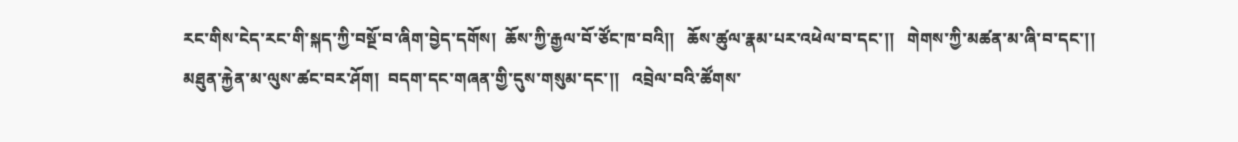རང་གིས་ངེད་རང་གི་སྐད་ཀྱི་བསྔོ་བ་ཞིག་བྱེད་དགོས།  ཆོས་ཀྱི་རྒྱལ་བོ་ཙོང་ཁ་བའི།།   ཆོས་ཚུལ་རྣམ་པར་འཕེལ་བ་དང་།།   གེགས་ཀྱི་མཚན་མ་ཞི་བ་དང་།།   མཐུན་རྐྱེན་མ་ལུས་ཚང་བར་ཤོག།  བདག་དང་གཞན་གྱི་དུས་གསུམ་དང་།།   འབྲེལ་བའི་ཚོགས་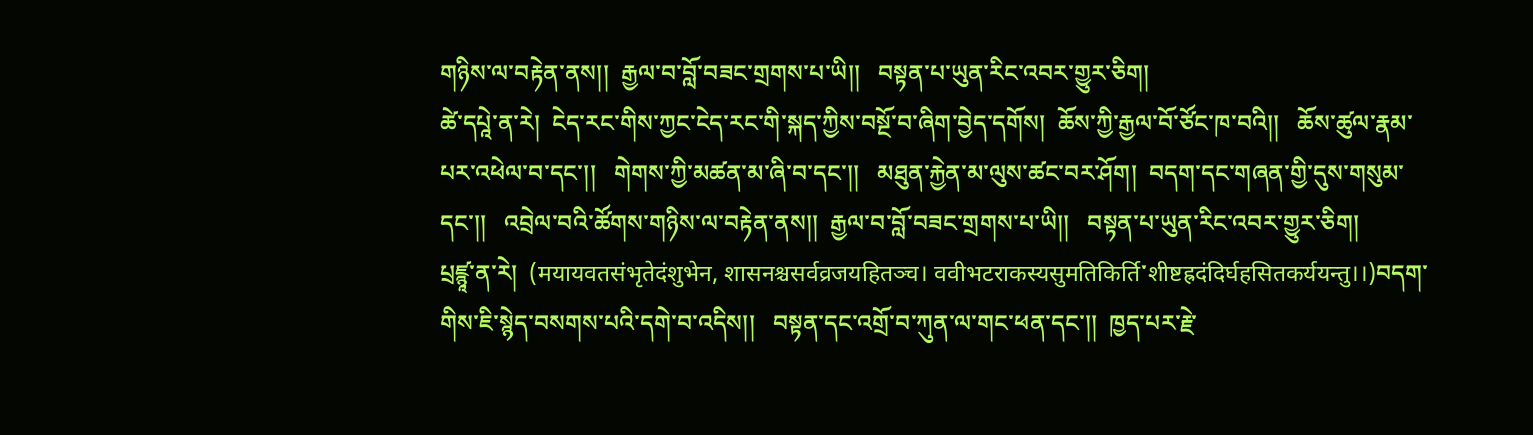གཉིས་ལ་བརྟེན་ནས།།  རྒྱལ་བ་བློ་བཟང་གྲགས་པ་ཡི།།   བསྟན་པ་ཡུན་རིང་འབར་གྱུར་ཅིག།
ཚེ་དཔཱེ་ན་རེ།  ངེད་རང་གིས་ཀྱང་ངེད་རང་གི་སྐད་ཀྱིས་བསྔོ་བ་ཞིག་བྱེད་དགོས།  ཆོས་ཀྱི་རྒྱལ་བོ་ཙོང་ཁ་བའི།།   ཆོས་ཚུལ་རྣམ་པར་འཕེལ་བ་དང་།།   གེགས་ཀྱི་མཚན་མ་ཞི་བ་དང་།།   མཐུན་རྐྱེན་མ་ལུས་ཚང་བར་ཤོག།  བདག་དང་གཞན་གྱི་དུས་གསུམ་དང་།།   འབྲེལ་བའི་ཚོགས་གཉིས་ལ་བརྟེན་ནས།།  རྒྱལ་བ་བློ་བཟང་གྲགས་པ་ཡི།།   བསྟན་པ་ཡུན་རིང་འབར་གྱུར་ཅིག།
པྲཛྙཱ་ན་རེ།  (मयायवतसंभृतेदंशुभेन, शासनश्चसर्वव्रजयहितञ्च। ववीभटराकस्यसुमतिकिर्ति་शीष्टह्रदंदिर्घहसितकर्ययन्तु।।)བདག་གིས་ཇི་སྙེད་བསགས་པའི་དགེ་བ་འདིས།།   བསྟན་དང་འགྲོ་བ་ཀུན་ལ་གང་ཕན་དང་།།  ཁྱད་པར་རྗེ་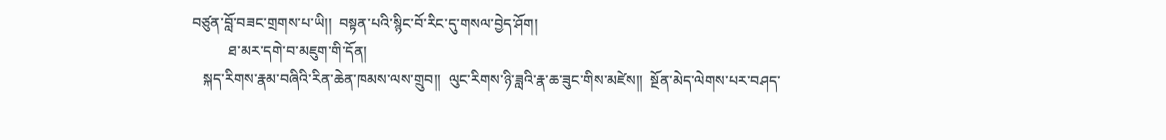བཙུན་བློ་བཟང་གྲགས་པ་ཡི།།  བསྟན་པའི་སྙིང་བོ་རིང་དུ་གསལ་བྱེད་ཤོག།
          ཐ་མར་དགེ་བ་མཇུག་གི་དོན།
   སྐད་རིགས་རྣམ་བཞིའི་རིན་ཆེན་ཁམས་ལས་གྲུབ།།  ལུང་རིགས་ཉི་ཟླའི་རྣ་ཆ་ཟུང་གིས་མཛེས།།  སྔོན་མེད་ལེགས་པར་བཤད་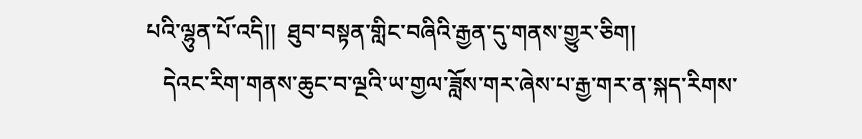པའི་ལྷུན་པོ་འདི།།  ཐུབ་བསྟན་གླིང་བཞིའི་རྒྱན་དུ་གནས་གྱུར་ཅིག།
   དེའང་རིག་གནས་ཆུང་བ་ལྔའི་ཡ་གྱལ་ཟློས་གར་ཞེས་པ་རྒྱ་གར་ན་སྐད་རིགས་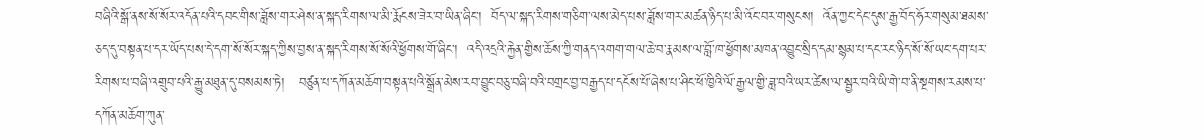བཞིའི་སྒོ་ནས་སོ་སོར་འདོན་པའི་དབང་གིས་ཟློས་གར་ཤེས་ན་སྐད་རིགས་ལ་མི་རྨོངས་ཟེར་བ་ཡིན་ཞིང་།  བོད་ལ་སྐད་རིགས་གཅིག་ལས་མེད་པས་ཟློས་གར་མཚན་ཉིད་པ་མི་འོང་བར་གསུངས།  འོན་ཀྱང་དེང་དུས་རྒྱ་བོད་ཧོར་གསུམ་ཐམས་ཅད་དུ་བསྟན་པ་དར་ཡོད་པས་དེ་དག་སོ་སོར་སྐད་ཀྱིས་བྱས་ན་སྐད་རིགས་སོ་སོའི་ཕྱོགས་གོ་ཞིང་།  འདི་འདྲའི་རྐྱེན་གྱིས་ཆོས་ཀྱི་གནད་འགག་གལ་ཆེ་བ་རྣམས་ལ་བློ་ཁ་ཕྱོགས་མཁན་འབྱུང་སྲིད་དམ་སྙམ་པ་དང་རང་ཉིད་སོ་སོ་ཡང་དག་པར་རིགས་པ་བཞི་འགྲུབ་པའི་རྒྱུ་མཐུན་དུ་བསམས་ཏེ།   བཙུན་པ་དཀོན་མཆོག་བསྟན་པའི་སྒྲོན་མེས་རབ་བྱུང་བཅུ་བཞི་བའི་བགྲང་བྱ་བརྒྱད་པ་དངོས་པོ་ཞེས་པ་ཤིང་ཕོ་ཁྱིའི་ལོ་རྒྱལ་གྱི་ཟླ་བའི་ཡར་ཚེས་ལ་སྦྱར་བའི་ཡི་གེ་བ་ནི་སྔགས་རམས་པ་དཀོན་མཆོག་ཀུན་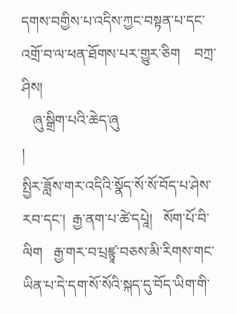དགས་བགྱིས་པ་འདིས་ཀྱང་བསྟན་པ་དང་འགྲོ་བ་ལ་ཕན་ཐོགས་པར་གྱུར་ཅིག    བཀྲ་ཤིས།
   ཞུ་སྒྲིག་པའི་ཆེད་ཞུ
།
སྤྱིར་ཟློས་གར་འདིའི་སྣོད་སོ་སོ་བོད་པ་ཤེས་རབ་དང་།  རྒྱ་ནག་པ་ཚེ་དཔཱེ།   སོག་པོ་བི་ལིག   རྒྱ་གར་བ་པྲཛྙཱ་བཅས་མི་རིགས་གང་ཡིན་པ་དེ་དག་སོ་སོའི་སྐད་དུ་བོད་ཡིག་གི་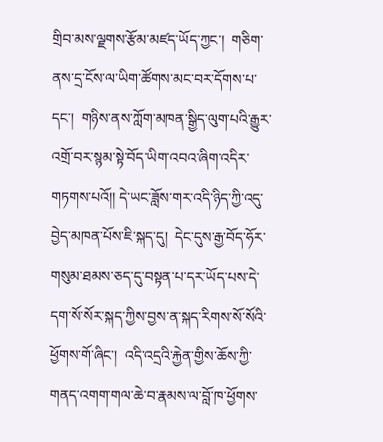གྲིབ་མས་ལྗགས་རྩོམ་མཛད་ཡོད་ཀྱང་།  གཅིག་ནས་དྲ་ངོས་ལ་ཡིག་ཚོགས་མང་བར་དོགས་པ་དང་།  གཉིས་ནས་ཀློག་མཁན་སྒྱིད་ལུག་པའི་རྒྱུར་འགྲོ་བར་སྙམ་སྟེ་བོད་ཡིག་འབའ་ཞིག་འདིར་གཏགས་པའོ།། དེ་ཡང་ཟློས་གར་འདི་ཉིད་ཀྱི་འདུ་བྱེད་མཁན་པོས་ཇི་སྐད་དུ།  དེང་དུས་རྒྱ་བོད་ཧོར་གསུམ་ཐམས་ཅད་དུ་བསྟན་པ་དར་ཡོད་པས་དེ་དག་སོ་སོར་སྐད་ཀྱིས་བྱས་ན་སྐད་རིགས་སོ་སོའི་ཕྱོགས་གོ་ཞིང་།  འདི་འདྲའི་རྐྱེན་གྱིས་ཆོས་ཀྱི་གནད་འགག་གལ་ཆེ་བ་རྣམས་ལ་བློ་ཁ་ཕྱོགས་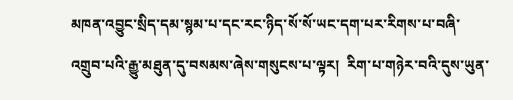མཁན་འབྱུང་སྲིད་དམ་སྙམ་པ་དང་རང་ཉིད་སོ་སོ་ཡང་དག་པར་རིགས་པ་བཞི་འགྲུབ་པའི་རྒྱུ་མཐུན་དུ་བསམས་ཞེས་གསུངས་པ་ལྟར།  རིག་པ་གཉེར་བའི་དུས་ཡུན་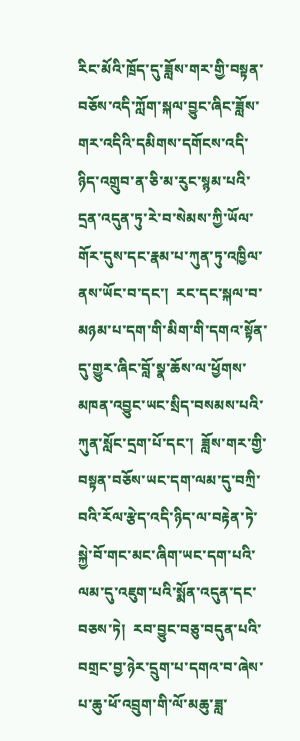རིང་མོའི་ཁྲོད་དུ་ཟློས་གར་གྱི་བསྟན་བཅོས་འདི་ཀློག་སྐལ་བྱུང་ཞིང་ཟློས་གར་འདིའི་དམིགས་དགོངས་འདི་ཉིད་འགྲུབ་ན་ཅི་མ་རུང་སྙམ་པའི་དྲན་འདུན་ཏུ་རེ་བ་སེམས་ཀྱི་ཡོལ་གོར་དུས་དང་རྣམ་པ་ཀུན་ཏུ་འཁྱིལ་ནས་ཡོང་བ་དང་།  རང་དང་སྐལ་བ་མཉམ་པ་དག་གི་མིག་གི་དགའ་སྟོན་དུ་གྱུར་ཞིང་བློ་སྣ་ཆོས་ལ་ཕྱོགས་མཁན་འབྱུང་ཡང་སྲིད་བསམས་པའི་ཀུན་སློང་དྲག་པོ་དང་།  ཟློས་གར་གྱི་བསྟན་བཅོས་ཡང་དག་ལམ་དུ་བཀྲི་བའི་རོལ་རྩེད་འདི་ཉིད་ལ་བརྟེན་ཏེ་སྐྱེ་བོ་གང་མང་ཞིག་ཡང་དག་པའི་ལམ་དུ་འཇུག་པའི་སྨོན་འདུན་དང་བཅས་ཏེ།  རབ་བྱུང་བཅུ་བདུན་པའི་བགྲང་བྱ་ཉེར་དྲུག་པ་དགའ་བ་ཞེས་པ་ཆུ་ཕོ་འབྲུག་གི་ལོ་མཆུ་ཟླ་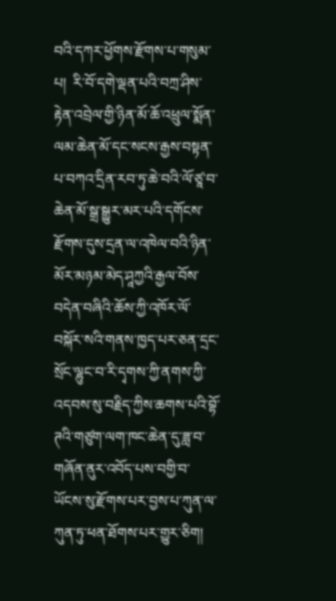བའི་དཀར་ཕྱོགས་རྫོགས་པ་གསུམ་པ།  རི་བོ་དགེ་ལྡན་པའི་བཀྲ་ཤིས་རྟེན་འབྲེལ་གྱི་ཉིན་མོ་ཆོ་འཕྲུལ་སྨོན་ལམ་ཆེན་མོ་དང་སངས་རྒྱས་བསྟན་པ་བཀའ་དྲིན་རབ་ཏུ་ཆེ་བའི་ལོ་ཙཱ་བ་ཆེན་མོ་སྒྲ་སྒྱུར་མར་པའི་དགོངས་རྫོགས་དུས་དྲན་ལ་འཁེལ་བའི་ཉིན་མོར་མཉམ་མེད་ཤཱཀྱའི་རྒྱལ་བོས་བདེན་བཞིའི་ཆོས་ཀྱི་འཁོར་ལོ་བསྐོར་སའི་གནས་ཁྱད་པར་ཅན་དྲང་སྲོང་ལྷུང་བ་རི་དྭགས་ཀྱི་ནགས་ཀྱི་འདབས་སུ་བརྗིད་ཀྱིས་ཆགས་པའི་བྷོ་ཊའི་གཙུག་ལག་ཁང་ཆེན་དུ་ཟླ་བ་གཞོན་ནུར་འབོད་པས་བགྱི་བ་ཡོངས་སུ་རྫོགས་པར་བྱས་པ་ཀུན་ལ་ཀུན་ཏུ་ཕན་ཐོགས་པར་གྱུར་ཅིག།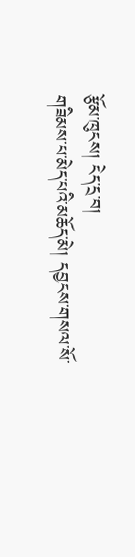རྩོམ་ཁུངས། ངེད་དྲ་བ།
གཟིམས་པ་མེད་པའི་མཆོད་མེ། དབྱངས་གསལ་སོ་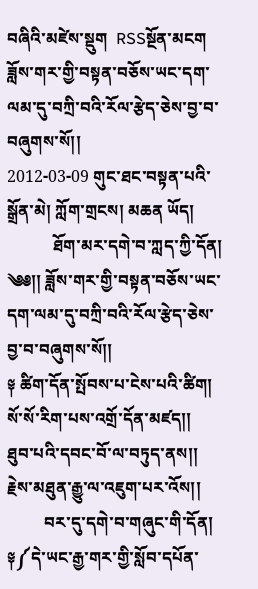བཞིའི་མཛེས་སྡུག  RSSསྔོན་མངག
ཟློས་གར་གྱི་བསྟན་བཅོས་ཡང་དག་ལམ་དུ་བཀྲི་བའི་རོལ་རྩེད་ཅེས་བྱ་བ་བཞུགས་སོ།།
2012-03-09 གུང་ཐང་བསྟན་པའི་སྒྲོན་མེ། ཀློག་གྲངས། མཆན ཡོད།
           ཐོག་མར་དགེ་བ་ཀླད་ཀྱི་དོན།
༄༅།། ཟློས་གར་གྱི་བསྟན་བཅོས་ཡང་དག་ལམ་དུ་བཀྲི་བའི་རོལ་རྩེད་ཅེས་བྱ་བ་བཞུགས་སོ།།
༈ ཚིག་དོན་སྤོབས་པ་ངེས་པའི་ཚིག།  སོ་སོ་རིག་པས་འགྲོ་དོན་མཛད།།  ཐུབ་པའི་དབང་བོ་ལ་བཏུད་ནས།།  རྗེས་མཐུན་རྒྱུ་ལ་འཇུག་པར་འོས།།
         བར་དུ་དགེ་བ་གཞུང་གི་དོན།
༈༼དེ་ཡང་རྒྱ་གར་གྱི་སློབ་དཔོན་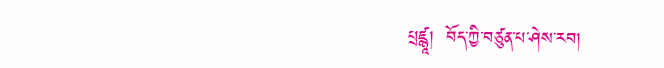པྲཛྙཱ།  བོད་ཀྱི་བཙུན་པ་ཤེས་རབ།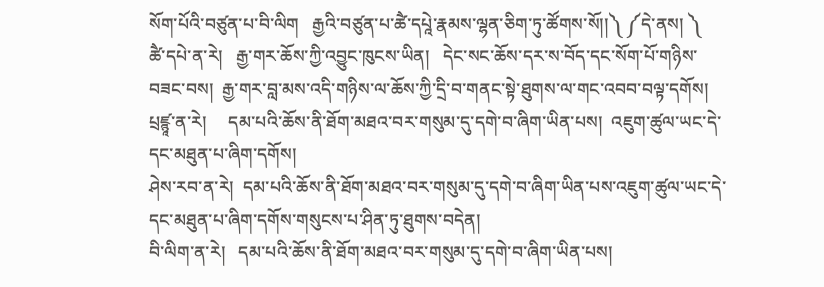སོག་པོའི་བཙུན་པ་བི་ལིག   རྒྱའི་བཙུན་པ་ཚཻ་དཔཱེ་རྣམས་ལྷན་ཅིག་ཏུ་ཚོགས་སོ།།༽ ༼དེ་ནས། ༽
ཚཻ་དཔེ་ན་རེ།   རྒྱ་གར་ཆོས་ཀྱི་འབྱུང་ཁུངས་ཡིན།   དེང་སང་ཆོས་དར་ས་བོད་དང་སོག་པོ་གཉིས་བཟང་བས།  རྒྱ་གར་བླ་མས་འདི་གཉིས་ལ་ཆོས་ཀྱི་དྲི་བ་གནང་སྟེ་ཐུགས་ལ་གང་འབབ་བལྟ་དགོས།
པྲཛྙཱ་ན་རེ།     དམ་པའི་ཆོས་ནི་ཐོག་མཐའ་བར་གསུམ་དུ་དགེ་བ་ཞིག་ཡིན་པས།  འཇུག་ཚུལ་ཡང་དེ་དང་མཐུན་པ་ཞིག་དགོས།
ཤེས་རབ་ན་རེ།  དམ་པའི་ཆོས་ནི་ཐོག་མཐའ་བར་གསུམ་དུ་དགེ་བ་ཞིག་ཡིན་པས་འཇུག་ཚུལ་ཡང་དེ་དང་མཐུན་པ་ཞིག་དགོས་གསུངས་པ་ཤིན་ཏུ་ཐུགས་བདེན།
བི་ལིག་ན་རེ།   དམ་པའི་ཆོས་ནི་ཐོག་མཐའ་བར་གསུམ་དུ་དགེ་བ་ཞིག་ཡིན་པས།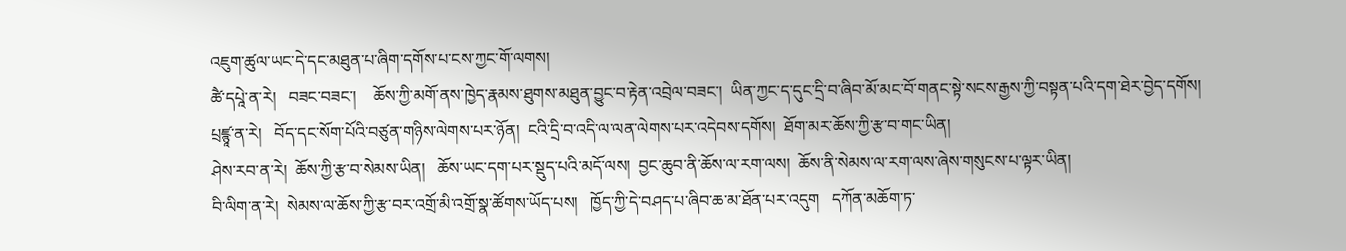འཇུག་ཚུལ་ཡང་དེ་དང་མཐུན་པ་ཞིག་དགོས་པ་ངས་ཀྱང་གོ་ལགས།
ཚཻ་དཔཱེ་ན་རེ།   བཟང་བཟང་།    ཆོས་ཀྱི་མགོ་ནས་ཁྱེད་རྣམས་ཐུགས་མཐུན་བྱུང་བ་རྟེན་འབྲེལ་བཟང་།  ཡིན་ཀྱང་ད་དུང་དྲི་བ་ཞིབ་མོ་མང་བོ་གནང་སྟེ་སངས་རྒྱས་ཀྱི་བསྟན་པའི་དག་ཐེར་བྱེད་དགོས།
པྲཛྙཱ་ན་རེ།   བོད་དང་སོག་པོའི་བཙུན་གཉིས་ལེགས་པར་ཉོན།  ངའི་དྲི་བ་འདི་ལ་ལན་ལེགས་པར་འདེབས་དགོས།  ཐོག་མར་ཆོས་ཀྱི་རྩ་བ་གང་ཡིན།
ཤེས་རབ་ན་རེ།  ཆོས་ཀྱི་རྩ་བ་སེམས་ཡིན།   ཆོས་ཡང་དག་པར་སྡུད་པའི་མདོ་ལས།  བྱང་ཆུབ་ནི་ཆོས་ལ་རག་ལས།  ཆོས་ནི་སེམས་ལ་རག་ལས་ཞེས་གསུངས་པ་ལྟར་ཡིན།
བི་ལིག་ན་རེ།  སེམས་ལ་ཆོས་ཀྱི་རྩ་བར་འགྲོ་མི་འགྲོ་སྣ་ཚོགས་ཡོད་པས།   ཁྱོད་ཀྱི་དེ་བཤད་པ་ཞིབ་ཆ་མ་ཐོན་པར་འདུག   དཀོན་མཆོག་ཏ་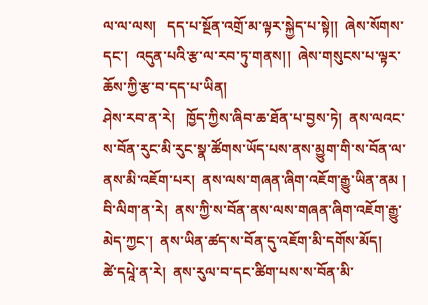ལ་ལ་ལས།   དད་པ་སྔོན་འགྲོ་མ་ལྟར་སྐྱེད་པ་སྟེ།།  ཞེས་སོགས་དང་།  འདུན་པའི་རྩ་ལ་རབ་ཏུ་གནས།།  ཞེས་གསུངས་པ་ལྟར་ཆོས་ཀྱི་རྩ་བ་དད་པ་ཡིན།
ཤེས་རབ་ན་རེ།   ཁྱོད་ཀྱིས་ཞིབ་ཆ་ཐོན་པ་བྱས་ཏེ།  ནས་ལའང་ས་བོན་རུང་མི་རུང་སྣ་ཚོགས་ཡོད་པས་ནས་མྱུག་གི་ས་བོན་ལ་ནས་མི་འཇོག་པར།  ནས་ལས་གཞན་ཞིག་འཇོག་རྒྱུ་ཡིན་ནམ །
བི་ལིག་ན་རེ།  ནས་ཀྱི་ས་བོན་ནས་ལས་གཞན་ཞིག་འཇོག་རྒྱུ་མེད་ཀྱང་།  ནས་ཡིན་ཚད་ས་བོན་དུ་འཇོག་མི་དགོས་མོད།
ཚེ་དཔཱེ་ན་རེ།  ནས་རུལ་བ་དང་ཚིག་པས་ས་བོན་མི་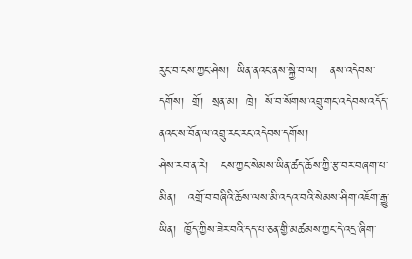རུང་བ་ངས་ཀྱང་ཤེས།  ཡིན་ནའང་ནས་སྐྱེ་བ་ལ།   ནས་འདེབས་དགོས།  གྲོ།  སྲན་མ།  ཁྲེ།  སོ་བ་སོགས་འབྲུ་གང་འདེབས་འདོད་ནའང་ས་བོན་ལ་འབྲུ་རང་རང་འདེབས་དགོས།
ཤེས་རབ་ན་རེ།   ངས་ཀྱང་སེམས་ཡིན་ཚད་ཆོས་ཀྱི་རྩ་བར་བཞག་པ་མིན།   འགྲོ་བ་བཞིའི་ཆོས་ལས་མི་འདའ་བའི་སེམས་ཤིག་འཇོག་རྒྱུ་ཡིན།  ཁྱོད་ཀྱིས་ཟེར་བའི་དད་པ་ཅན་གྱི་མཚམས་ཀྱང་དེ་འདྲ་ཞིག་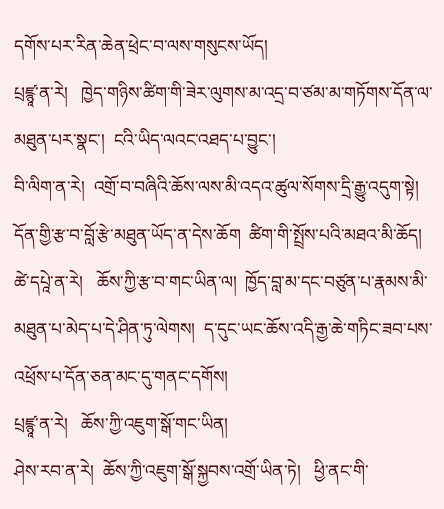དགོས་པར་རིན་ཆེན་ཕྲེང་བ་ལས་གསུངས་ཡོད།
པྲཛྙཱ་ན་རེ།   ཁྱེད་གཉིས་ཚིག་གི་ཟེར་ལུགས་མ་འདྲ་བ་ཙམ་མ་གཏོགས་དོན་ལ་མཐུན་པར་སྣང་།  ངའི་ཡིད་ལའང་འཐད་པ་བྱུང་།
བི་ལིག་ན་རེ།  འགྲོ་བ་བཞིའི་ཆོས་ལས་མི་འདའ་ཚུལ་སོགས་དྲི་རྒྱུ་འདུག་སྟེ།   དོན་གྱི་རྩ་བ་བློ་རྩེ་མཐུན་ཡོད་ན་དེས་ཆོག  ཚིག་གི་སྤྲོས་པའི་མཐའ་མི་ཆོད།
ཚེ་དཔཱེ་ན་རེ།   ཆོས་ཀྱི་རྩ་བ་གང་ཡིན་ལ།  ཁྱོད་བླ་མ་དང་བཙུན་པ་རྣམས་མི་མཐུན་པ་མེད་པ་དེ་ཤིན་ཏུ་ལེགས།  ད་དུང་ཡང་ཆོས་འདི་རྒྱ་ཆེ་གཏིང་ཟབ་པས་འཕྲོས་པ་དོན་ཅན་མང་དུ་གནང་དགོས།
པྲཛྙཱ་ན་རེ།   ཆོས་ཀྱི་འཇུག་སྒོ་གང་ཡིན།
ཤེས་རབ་ན་རེ།  ཆོས་ཀྱི་འཇུག་སྒོ་སྐྱབས་འགྲོ་ཡིན་ཏེ།   ཕྱི་ནང་གི་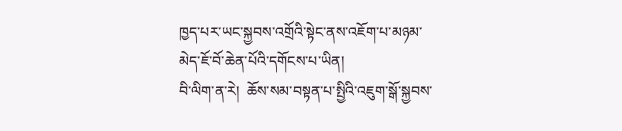ཁྱད་པར་ཡང་སྐྱབས་འགྲོའི་སྟེང་ནས་འཇོག་པ་མཉམ་མེད་ཇོ་བོ་ཆེན་པོའི་དགོངས་པ་ཡིན།
བི་ལིག་ན་རེ།  ཆོས་སམ་བསྟན་པ་སྤྱིའི་འཇུག་སྒོ་སྐྱབས་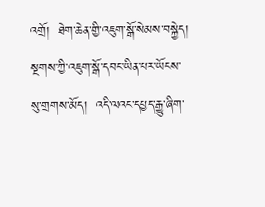འགྲོ།  ཐེག་ཆེན་གྱི་འཇུག་སྒོ་སེམས་བསྐྱེད།    སྔགས་ཀྱི་འཇུག་སྒོ་དབང་ཡིན་པར་ཡོངས་སུ་གྲགས་མོད།  འདི་ལའང་དཔྱད་རྒྱུ་ཞིག་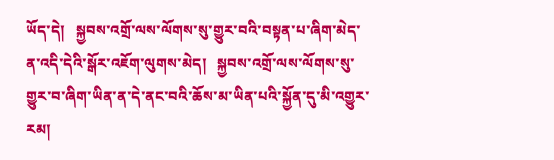ཡོད་དེ།   སྐྱབས་འགྲོ་ལས་ལོགས་སུ་གྱུར་བའི་བསྟན་པ་ཞིག་མེད་ན་འདི་དེའི་སྒོར་འཇོག་ལུགས་མེད།   སྐྱབས་འགྲོ་ལས་ལོགས་སུ་གྱུར་བ་ཞིག་ཡིན་ན་དེ་ནང་བའི་ཆོས་མ་ཡིན་པའི་སྐྱོན་དུ་མི་འགྱུར་རམ།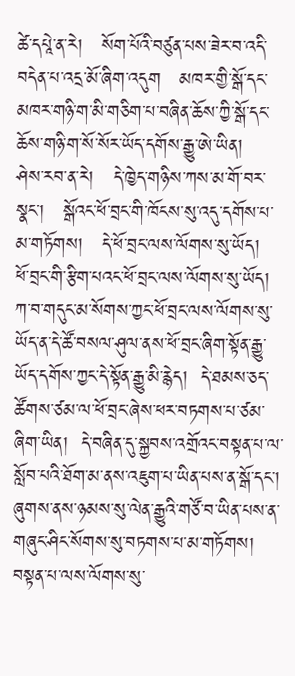ཚེ་དཔཱེ་ན་རེ།   སོག་པོའི་བཙུན་པས་ཟེར་བ་འདི་བདེན་པ་འདྲ་མོ་ཞིག་འདུག   མཁར་གྱི་སྒོ་དང་མཁར་གཉི་ག་མི་གཅིག་པ་བཞིན་ཆོས་ཀྱི་སྒོ་དང་ཆོས་གཉི་ག་སོ་སོར་ཡོད་དགོས་རྒྱུ་ཨེ་ཡིན།
ཤེས་རབ་ན་རེ།   དེ་ཁྱེད་གཉིས་ཀས་མ་གོ་བར་སྣང་།   སྒོའང་ཕོ་བྲང་གི་ཁོངས་སུ་འདུ་དགོས་པ་མ་གཏོགས།   དེ་ཕོ་བྲང་ལས་ལོགས་སུ་ཡོད།  ཕོ་བྲང་གི་རྩིག་པའང་ཕོ་བྲང་ལས་ལོགས་སུ་ཡོད།   ཀ་བ་གདུང་མ་སོགས་ཀྱང་ཕོ་བྲང་ལས་ལོགས་སུ་ཡོད་ན་དེ་ཚོ་བསལ་ཤུལ་ནས་ཕོ་བྲང་ཞིག་སྟོན་རྒྱུ་ཡོད་དགོས་ཀྱང་དེ་སྟོན་རྒྱུ་མི་རྙེད།  དེ་ཐམས་ཅད་ཚོགས་ཙམ་ལ་ཕོ་བྲང་ཞེས་ཕར་བཏགས་པ་ཙམ་ཞིག་ཡིན།  དེ་བཞིན་དུ་སྐྱབས་འགྲོའང་བསྟན་པ་ལ་སློབ་པའི་ཐོག་མ་ནས་འཇུག་པ་ཡིན་པས་ན་སྒོ་དང་།  ཞུགས་ནས་ཉམས་སུ་ལེན་རྒྱུའི་གཙོ་བ་ཡིན་པས་ན་གཞུང་ཤིང་སོགས་སུ་བཏགས་པ་མ་གཏོགས།   བསྟན་པ་ལས་ལོགས་སུ་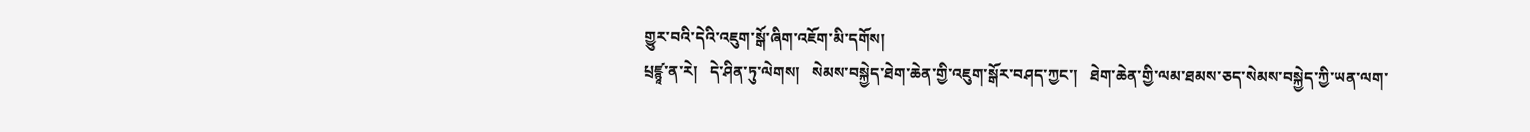གྱུར་བའི་དེའི་འཇུག་སྒོ་ཞིག་འཇོག་མི་དགོས།
པྲཛྙཱ་ན་རེ།   དེ་ཤིན་ཏུ་ལེགས།   སེམས་བསྐྱེད་ཐེག་ཆེན་གྱི་འཇུག་སྒོར་བཤད་ཀྱང་།   ཐེག་ཆེན་གྱི་ལམ་ཐམས་ཅད་སེམས་བསྐྱེད་ཀྱི་ཡན་ལག་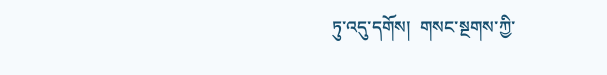ཏུ་འདུ་དགོས།  གསང་སྔགས་ཀྱི་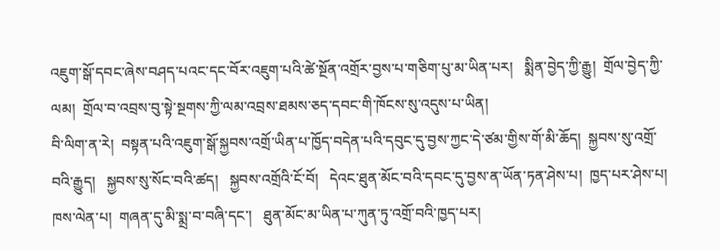འཇུག་སྒོ་དབང་ཞེས་བཤད་པའང་དང་བོར་འཇུག་པའི་ཚེ་སྔོན་འགྲོར་བྱས་པ་གཅིག་པུ་མ་ཡིན་པར།   སྨིན་བྱེད་ཀྱི་རྒྱུ།  གྲོལ་བྱེད་ཀྱི་ལམ།  གྲོལ་བ་འབྲས་བུ་སྟེ་སྔགས་ཀྱི་ལམ་འབྲས་ཐམས་ཅད་དབང་གི་ཁོངས་སུ་འདུས་པ་ཡིན།
བི་ལིག་ན་རེ།  བསྟན་པའི་འཇུག་སྒོ་སྐྱབས་འགྲོ་ཡིན་པ་ཁྱོད་བདེན་པའི་དབུང་དུ་བྱས་ཀྱང་དེ་ཙམ་གྱིས་གོ་མི་ཆོད།  སྐྱབས་སུ་འགྲོ་བའི་རྒྱུད།   སྐྱབས་སུ་སོང་བའི་ཚད།   སྐྱབས་འགྲོའི་ངོ་བོ།   དེའང་ཐུན་མོང་བའི་དབང་དུ་བྱས་ན་ཡོན་ཏན་ཤེས་པ།  ཁྱད་པར་ཤེས་པ།  ཁས་ལེན་པ།  གཞན་དུ་མི་སྨྲ་བ་བཞི་དང་།   ཐུན་མོང་མ་ཡིན་པ་ཀུན་ཏུ་འགྲོ་བའི་ཁྱད་པར།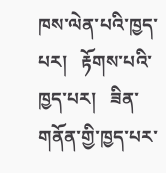ཁས་ལེན་པའི་ཁྱད་པར།   རྟོགས་པའི་ཁྱད་པར།   ཟིན་གནོན་གྱི་ཁྱད་པར་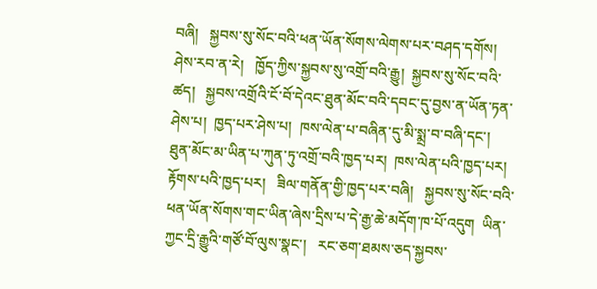བཞི།   སྐྱབས་སུ་སོང་བའི་ཕན་ཡོན་སོགས་ལེགས་པར་བཤད་དགོས།
ཤེས་རབ་ན་རེ།   ཁྱོད་ཀྱིས་སྐྱབས་སུ་འགྲོ་བའི་རྒྱུ།  སྐྱབས་སུ་སོང་བའི་ཚད།   སྐྱབས་འགྲོའི་ངོ་བོ་དེའང་ཐུན་མོང་བའི་དབང་དུ་བྱས་ན་ཡོན་ཏན་ཤེས་པ།  ཁྱད་པར་ཤེས་པ།  ཁས་ལེན་པ་བཞིན་དུ་མི་སྨྲ་བ་བཞི་དང་།   ཐུན་མོང་མ་ཡིན་པ་ཀུན་ཏུ་འགྲོ་བའི་ཁྱད་པར།  ཁས་ལེན་པའི་ཁྱད་པར།  རྟོགས་པའི་ཁྱད་པར།   ཟིལ་གནོན་གྱི་ཁྱད་པར་བཞི།   སྐྱབས་སུ་སོང་བའི་ཕན་ཡོན་སོགས་གང་ཡིན་ཞེས་དྲིས་པ་དེ་རྒྱ་ཆེ་མདོག་ཁ་པོ་འདུག  ཡིན་ཀྱང་དྲི་རྒྱུའི་གཙོ་བོ་ལུས་སྣང་།   རང་ཅག་ཐམས་ཅད་སྐྱབས་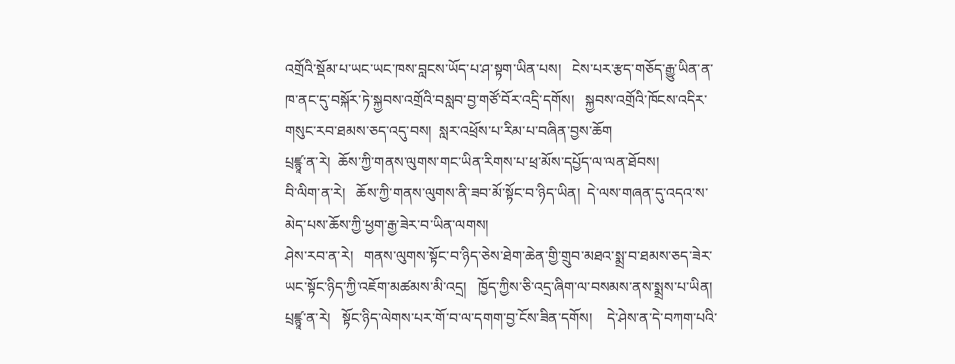འགྲོའི་སྡོམ་པ་ཡང་ཡང་ཁས་བླངས་ཡོད་པ་ཤ་སྟག་ཡིན་པས།   ངེས་པར་རྩད་གཅོད་རྒྱུ་ཡིན་ན་ཁ་ནང་དུ་བསྐོར་ཏེ་སྐྱབས་འགྲོའི་བསླབ་བྱ་གཙོ་བོར་འདྲི་དགོས།   སྐྱབས་འགྲོའི་ཁོངས་འདིར་གསུང་རབ་ཐམས་ཅད་འདུ་བས།  སླར་འཕྲོས་པ་རིམ་པ་བཞིན་བྱས་ཆོག
པྲཛྙཱ་ན་རེ།  ཆོས་ཀྱི་གནས་ལུགས་གང་ཡིན་རིགས་པ་ཕྲ་མོས་དཔྱོད་ལ་ལན་ཐོབས།
བི་ལིག་ན་རེ།   ཆོས་ཀྱི་གནས་ལུགས་ནི་ཟབ་མོ་སྟོང་བ་ཉིད་ཡིན།  དེ་ལས་གཞན་དུ་འདའ་ས་མེད་པས་ཆོས་ཀྱི་ཕྱག་རྒྱ་ཟེར་བ་ཡིན་ལགས།
ཤེས་རབ་ན་རེ།   གནས་ལུགས་སྟོང་བ་ཉིད་ཅེས་ཐེག་ཆེན་གྱི་གྲུབ་མཐའ་སྨྲ་བ་ཐམས་ཅད་ཟེར་ཡང་སྟོང་ཉིད་ཀྱི་འཇོག་མཚམས་མི་འདྲ།   ཁྱོད་ཀྱིས་ཅི་འདྲ་ཞིག་ལ་བསམས་ནས་སྨྲས་པ་ཡིན།
པྲཛྙཱ་ན་རེ།   སྟོང་ཉིད་ལེགས་པར་གོ་བ་ལ་དགག་བྱ་ངོས་ཟིན་དགོས།    དེ་ཤེས་ན་དེ་བཀག་པའི་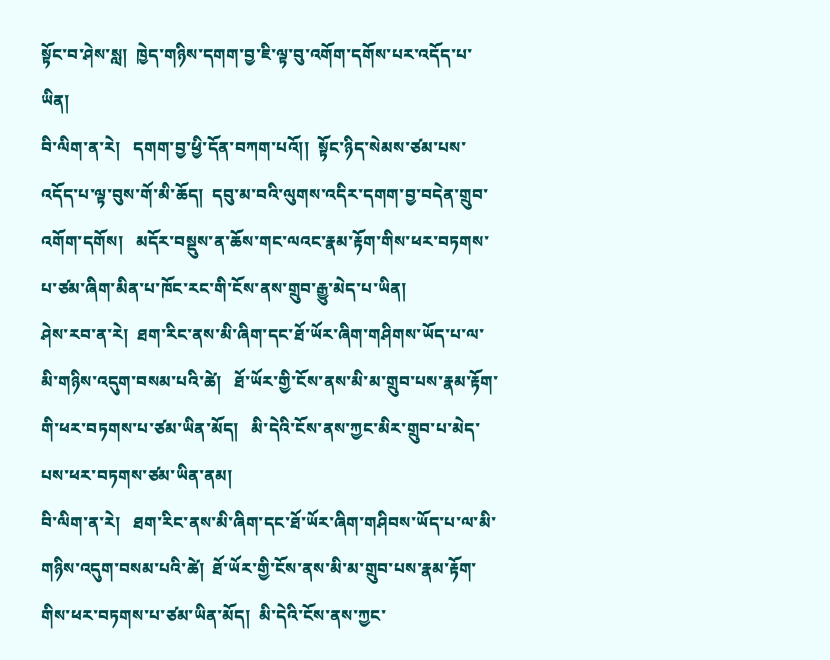སྟོང་བ་ཤེས་སླ།  ཁྱེད་གཉིས་དགག་བྱ་ཇི་ལྟ་བུ་འགོག་དགོས་པར་འདོད་པ་ཡིན།
བི་ལིག་ན་རེ།   དགག་བྱ་ཕྱི་དོན་བཀག་པའོ།།  སྟོང་ཉིད་སེམས་ཙམ་པས་འདོད་པ་ལྟ་བུས་གོ་མི་ཆོད།  དབུ་མ་བའི་ལུགས་འདིར་དགག་བྱ་བདེན་གྲུབ་འགོག་དགོས།   མདོར་བསྡུས་ན་ཆོས་གང་ལའང་རྣམ་རྟོག་གིས་ཕར་བཏགས་པ་ཙམ་ཞིག་མིན་པ་ཁོང་རང་གི་ངོས་ནས་གྲུབ་རྒྱུ་མེད་པ་ཡིན།
ཤེས་རབ་ན་རེ།  ཐག་རིང་ནས་མི་ཞིག་དང་ཐོ་ཡོར་ཞིག་གཤིགས་ཡོད་པ་ལ་མི་གཉིས་འདུག་བསམ་པའི་ཚེ།   ཐོ་ཡོར་གྱི་ངོས་ནས་མི་མ་གྲུབ་པས་རྣམ་རྟོག་གི་ཕར་བཏགས་པ་ཙམ་ཡིན་མོད།   མི་དེའི་ངོས་ནས་ཀྱང་མིར་གྲུབ་པ་མེད་པས་ཕར་བཏགས་ཙམ་ཡིན་ནམ།
བི་ལིག་ན་རེ།   ཐག་རིང་ནས་མི་ཞིག་དང་ཐོ་ཡོར་ཞིག་གཤིབས་ཡོད་པ་ལ་མི་གཉིས་འདུག་བསམ་པའི་ཚེ།  ཐོ་ཡོར་གྱི་ངོས་ནས་མི་མ་གྲུབ་པས་རྣམ་རྟོག་གིས་ཕར་བཏགས་པ་ཙམ་ཡིན་མོད།  མི་དེའི་ངོས་ནས་ཀྱང་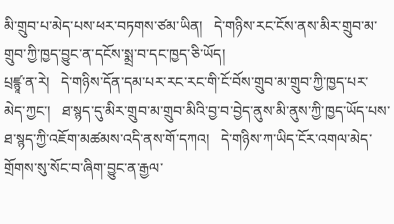མི་གྲུབ་པ་མེད་པས་ཕར་བཏགས་ཙམ་ཡིན།   དེ་གཉིས་རང་ངོས་ནས་མིར་གྲུབ་མ་གྲུབ་ཀྱི་ཁྱད་བྱུང་ན་དངོས་སྨྲ་བ་དང་ཁྱད་ཅི་ཡོད།
པྲཛྙཱ་ན་རེ།   དེ་གཉིས་དོན་དམ་པར་རང་རང་གི་ངོ་བོས་གྲུབ་མ་གྲུབ་ཀྱི་ཁྱད་པར་མེད་ཀྱང་།   ཐ་སྙད་དུ་མིར་གྲུབ་མ་གྲུབ་མིའི་བྱ་བ་བྱེད་ནུས་མི་ནུས་ཀྱི་ཁྱད་ཡོད་པས་ཐ་སྙད་ཀྱི་འཇོག་མཚམས་འདི་ནས་གོ་དཀའ།   དེ་གཉིས་ཀ་ཡིད་ངོར་འགལ་མེད་གྲོགས་སུ་སོང་བ་ཞིག་བྱུང་ན་རྒྱལ་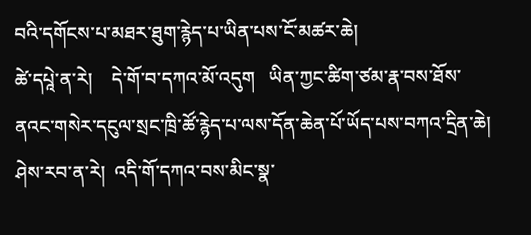བའི་དགོངས་པ་མཐར་ཐུག་རྙེད་པ་ཡིན་པས་ངོ་མཚར་ཆེ།
ཚེ་དཔཱེ་ན་རེ།    དེ་གོ་བ་དཀའ་མོ་འདུག   ཡིན་ཀྱང་ཚིག་ཙམ་རྣ་བས་ཐོས་ནའང་གསེར་དངུལ་སྲང་ཁྲི་ཚོ་རྙེད་པ་ལས་དོན་ཆེན་པོ་ཡོད་པས་བཀའ་དྲིན་ཆེ།
ཤེས་རབ་ན་རེ།  འདི་གོ་དཀའ་བས་མིང་སྣ་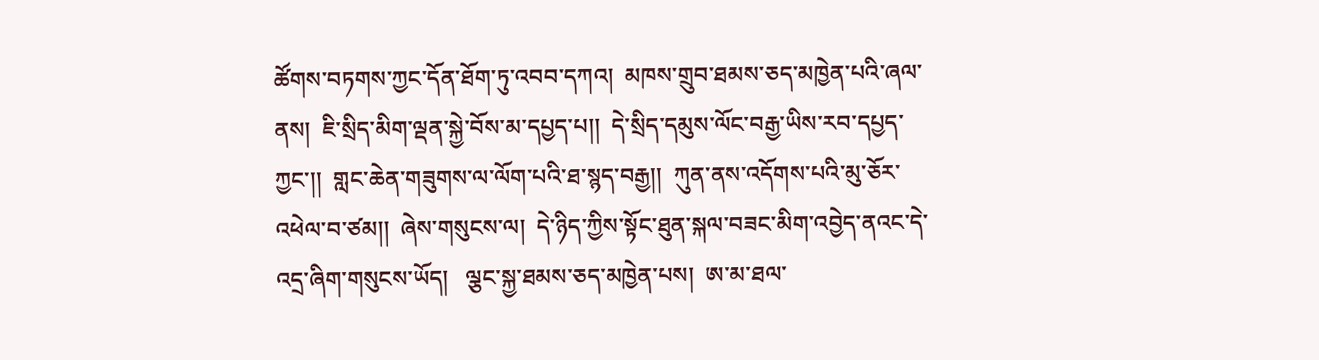ཚོགས་བཏགས་ཀྱང་དོན་ཐོག་ཏུ་འབབ་དཀའ།  མཁས་གྲུབ་ཐམས་ཅད་མཁྱེན་པའི་ཞལ་ནས།  ཇི་སྲིད་མིག་ལྡན་སྐྱེ་བོས་མ་དཔྱད་པ།།  དེ་སྲིད་དམུས་ལོང་བརྒྱ་ཡིས་རབ་དཔྱད་ཀྱང་།།  གླང་ཆེན་གཟུགས་ལ་ལོག་པའི་ཐ་སྙད་བརྒྱ།།  ཀུན་ནས་འདོགས་པའི་མུ་ཅོར་འཕེལ་བ་ཙམ།།  ཞེས་གསུངས་ལ།  དེ་ཉིད་ཀྱིས་སྟོང་ཐུན་སྐལ་བཟང་མིག་འབྱེད་ནའང་དེ་འདྲ་ཞིག་གསུངས་ཡོད།   ལྕང་སྐྱ་ཐམས་ཅད་མཁྱེན་པས།  ཨ་མ་ཐལ་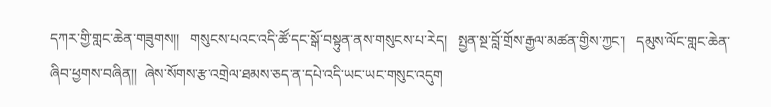དཀར་གྱི་གླང་ཆེན་གཟུགས།།   གསུངས་པའང་འདི་ཚོ་དང་སྒོ་བསྟུན་ནས་གསུངས་པ་རེད།   སྤྱན་སྔ་བློ་གྲོས་རྒྱལ་མཚན་གྱིས་ཀྱང་།   དམུས་ལོང་གླང་ཆེན་ཞིབ་ཕྱགས་བཞིན།།  ཞེས་སོགས་རྩ་འགྲེལ་ཐམས་ཅད་ན་དཔེ་འདི་ཡང་ཡང་གསུང་འདུག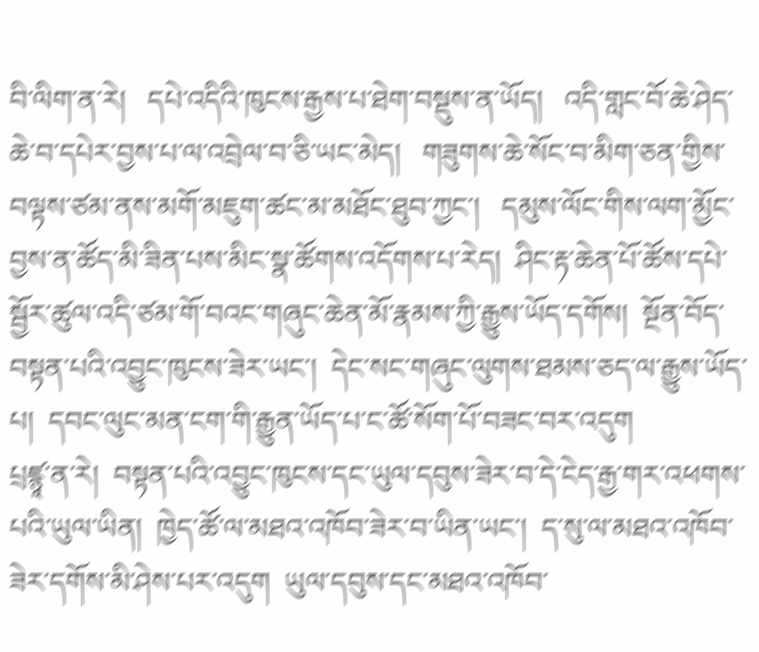བི་ལིག་ན་རེ།   དཔེ་འདིའི་ཁུངས་རྒྱས་པ་ཐེག་བསྡུས་ན་ཡོད།   འདི་གླང་བོ་ཆེ་ཤེད་ཆེ་བ་དཔེར་བྱས་པ་ལ་འབྲེལ་བ་ཅི་ཡང་མེད།   གཟུགས་ཆེ་སོང་བ་མིག་ཅན་གྱིས་བལྟས་ཙམ་ནས་མགོ་མཇུག་ཚང་མ་མཐོང་ཐུབ་ཀྱང་།   དམུས་ལོང་གིས་ལག་མྱོང་བྱས་ན་ཚོད་མི་ཟིན་པས་མིང་སྣ་ཚོགས་འདོགས་པ་རེད།  ཤིང་རྟ་ཆེན་པོ་ཚོས་དཔེ་སྦྱོར་ཚུལ་འདི་ཙམ་གོ་བའང་གཞུང་ཆེན་མོ་རྣམས་ཀྱི་རྒྱུས་ཡོད་དགོས།  སྔོན་བོད་བསྟན་པའི་འབྱུང་ཁུངས་ཟེར་ཡང་།  དེང་སང་གཞུང་ལུགས་ཐམས་ཅད་ལ་རྒྱུས་ཡོད་པ།  དབང་ལུང་མན་ངག་གི་རྒྱུན་ཡོད་པ་ང་ཚོ་སོག་པོ་བཟང་བར་འདུག
པྲཛྙཱ་ན་རེ།  བསྟན་པའི་འབྱུང་ཁུངས་དང་ཡུལ་དབུས་ཟེར་བ་དེ་ངེད་རྒྱ་གར་འཕགས་པའི་ཡུལ་ཡིན།  ཁྱེད་ཚོ་ལ་མཐའ་འཁོབ་ཟེར་བ་ཡིན་ཡང་།  ད་སུ་ལ་མཐའ་འཁོབ་ཟེར་དགོས་མི་ཤེས་པར་འདུག  ཡུལ་དབུས་དང་མཐའ་འཁོབ་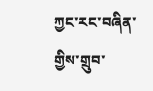ཀྱང་རང་བཞིན་གྱིས་གྲུབ་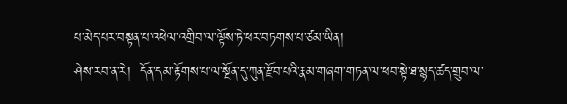པ་མེད་པར་བསྟན་པ་འཕེལ་འགྲིབ་ལ་ལྟོས་ཏེ་ཕར་བཏགས་པ་ཙམ་ཡིན།
ཤེས་རབ་ན་རེ།  དོན་དམ་རྟོགས་པ་ལ་སྔོན་དུ་ཀུན་རྫོབ་པའི་རྣམ་གཞག་གཏན་ལ་ཕབ་སྟེ་ཐ་སྙད་ཚད་གྲུབ་ལ་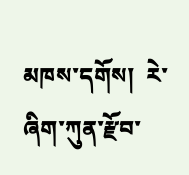མཁས་དགོས།  རེ་ཞིག་ཀུན་རྫོབ་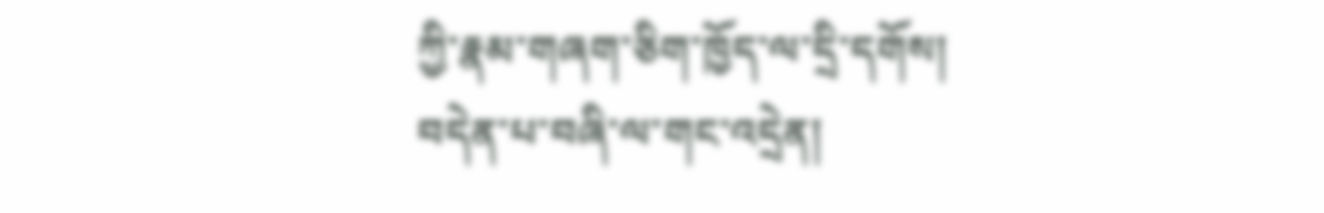ཀྱི་རྣམ་གཞག་ཅིག་ཁྱོད་ལ་དྲི་དགོས།   བདེན་པ་བཞི་ལ་གང་འདྲེན།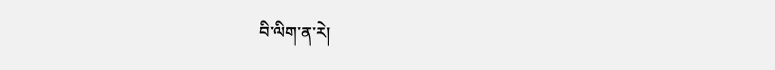བི་ལིག་ན་རེ།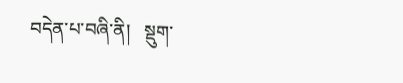བདེན་པ་བཞི་ནི།   སྡུག་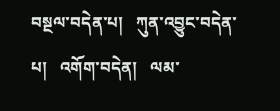བསྔལ་བདེན་པ།   ཀུན་འབྱུང་བདེན་པ།   འགོག་བདེན།   ལམ་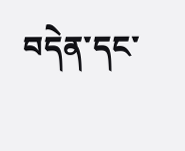བདེན་དང་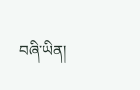བཞི་ཡིན།